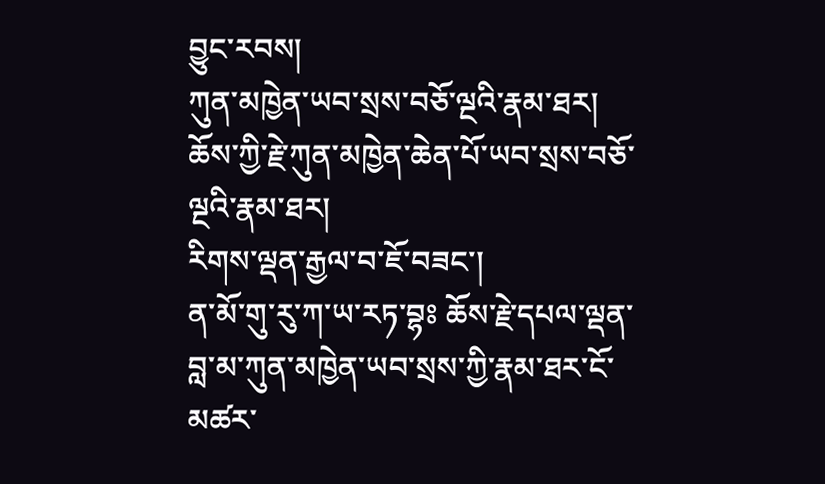བྱུང་རབས།
ཀུན་མཁྱེན་ཡབ་སྲས་བཅོ་ལྔའི་རྣམ་ཐར།
ཆོས་ཀྱི་རྗེ་ཀུན་མཁྱེན་ཆེན་པོ་ཡབ་སྲས་བཅོ་ལྔའི་རྣམ་ཐར།
རིགས་ལྡན་རྒྱལ་བ་ཇོ་བཟང་།
ན་མོ་གུ་རུ་ཀ་ཡ་རཏ་བྷཿ ཆོས་རྗེ་དཔལ་ལྡན་བླ་མ་ཀུན་མཁྱེན་ཡབ་སྲས་ཀྱི་རྣམ་ཐར་ངོ་མཚར་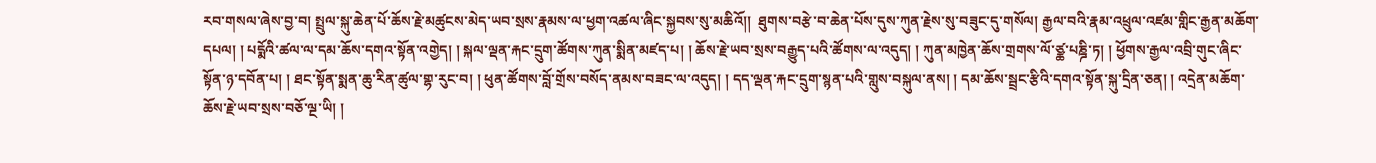རབ་གསལ་ཞེས་བྱ་བ། སྤྲུལ་སྐུ་ཆེན་པོ་ཆོས་རྗེ་མཚུངས་མེད་ཡབ་སྲས་རྣམས་ལ་ཕྱག་འཚལ་ཞིང་སྐྱབས་སུ་མཆིའོ།།  ཐུགས་བརྩེ་བ་ཆེན་པོས་དུས་ཀུན་རྗེས་སུ་བཟུང་དུ་གསོལ། རྒྱལ་བའི་རྣམ་འཕྲུལ་འཛམ་གླིང་རྒྱན་མཆོག་དཔལ། ། པདྨོའི་ཚལ་ལ་དམ་ཆོས་དགའ་སྟོན་འགྱེད། ། སྐལ་ལྡན་རྐང་དྲུག་ཚོགས་ཀུན་སྨིན་མཛད་པ། ། ཆོས་རྗེ་ཡབ་སྲས་བརྒྱུད་པའི་ཚོགས་ལ་འདུད། ། ཀུན་མཁྱེན་ཆོས་གྲགས་ལོ་ཙྪ་པཎྜི་ཏ། ། ཕྱོགས་རྒྱལ་འབྲི་གུང་ཞིང་སྟོན་ཉ་དབོན་པ། ། ཐང་སྟོན་སྨན་ཆུ་རིན་ཚུལ་གྷ་རུང་བ། ། ཕུན་ཚོགས་བློ་གྲོས་བསོད་ནམས་བཟང་ལ་འདུད། ། དད་ལྡན་རྐང་དྲུག་སྙན་པའི་གླུས་བསྐུལ་ནས། ། དམ་ཆོས་སྦྲང་རྩིའི་དགའ་སྟོན་སྐུ་དྲིན་ཅན། ། འདྲེན་མཆོག་ཆོས་རྗེ་ཡབ་སྲས་བཅོ་ལྔ་ཡི། །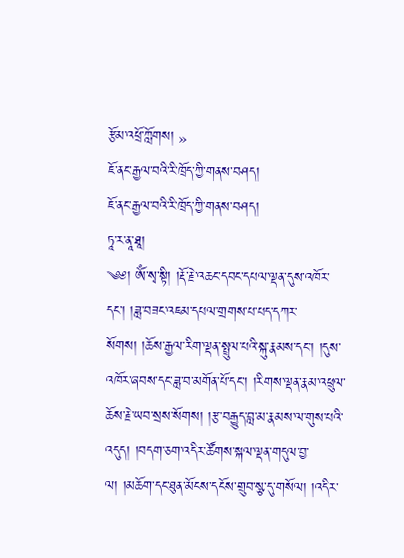རྩོམ་འཕྲོ་ཀློགས། »
ཇོ་ནང་རྒྱལ་བའི་རི་ཁྲོད་ཀྱི་གནས་བཤད།
ཇོ་ནང་རྒྱལ་བའི་རི་ཁྲོད་ཀྱི་གནས་བཤད།
ཏཱ་ར་ནཱ་ཐཱ།
༄༅། ཨོཾ་སྭ་སྟི། །རྡོ་རྗེ་འཆང་དབང་དཔལ་ལྡན་དུས་འཁོར་དང་། །ཟླ་བཟང་འཇམ་དཔལ་གྲགས་པ་པད་དཀར་སོགས། །ཆོས་རྒྱལ་རིག་ལྡན་སྤྲུལ་པའི་སྐུ་རྣམས་དང་། །དུས་འཁོར་ཞབས་དང་ཟླ་བ་མགོན་པོ་དང་། །རིགས་ལྡན་རྣམ་འཕྲུལ་ཆོས་རྗེ་ཡབ་སྲས་སོགས། །རྩ་བརྒྱུད་བླ་མ་རྣམས་ལ་གུས་པའི་འདུད། །བདག་ཅག་འདིར་ཚོགས་སྐལ་ལྡན་གདུལ་བྱ་ལ། །མཆོག་དང་ཐུན་མོངས་དངོས་གྲུབ་སྩ་དུ་གསོལ། །འདིར་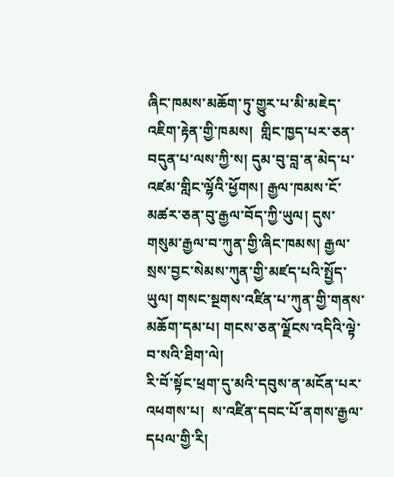ཞིང་ཁམས་མཆོག་ཏུ་གྱུར་པ་མི་མཇེད་འཇིག་རྟེན་གྱི་ཁམས།  གླིང་ཁྱད་པར་ཅན་བདུན་པ་ལས་ཀྱི་ས། དུམ་བུ་བླ་ན་མེད་པ་འཛམ་གླིང་ལྷོའི་ཕྱོགས། རྒྱལ་ཁམས་ངོ་མཚར་ཅན་བུ་རྒྱལ་བོད་ཀྱི་ཡུལ། དུས་གསུམ་རྒྱལ་བ་ཀུན་གྱི་ཞིང་ཁམས། རྒྱལ་སྲས་བྱང་སེམས་ཀུན་གྱི་མཛད་པའི་སྤྱོད་ཡུལ། གསང་སྔགས་འཛིན་པ་ཀུན་གྱི་གནས་མཆོག་དམ་པ། གངས་ཅན་ལྗོངས་འདིའི་ལྟེ་བ་སའི་ཐིག་ལེ།
རི་བོ་སྟོང་ཕྲག་དུ་མའི་དབུས་ན་མངོན་པར་འཕགས་པ།  ས་འཛིན་དབང་པོ་ནགས་རྒྱལ་དཔལ་གྱི་རི།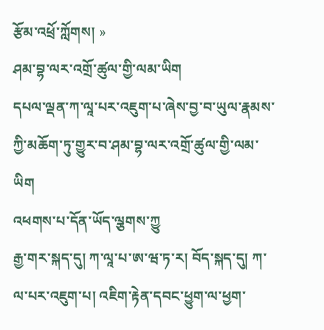རྩོམ་འཕྲོ་ཀློགས། »
ཤམ་བྷ་ལར་འགྲོ་ཚུལ་གྱི་ལམ་ཡིག
དཔལ་ལྡན་ཀ་ལཱ་པར་འཇུག་པ་ཞེས་བྱ་བ་ཡུལ་རྣམས་ཀྱི་མཆོག་ཏུ་གྱུར་བ་ཤམ་བྷ་ལར་འགྲོ་ཚུལ་གྱི་ལམ་ཡིག
འཕགས་པ་དོན་ཡོད་ལྕགས་ཀྱུ
རྒྱ་གར་སྐད་དུ། ཀ་ལཱ་པ་ཨ་ཝ་ཏ་ར། བོད་སྐད་དུ། ཀ་ལ་པར་འཇུག་པ། འཇིག་རྟེན་དབང་ཕྱུག་ལ་ཕྱག་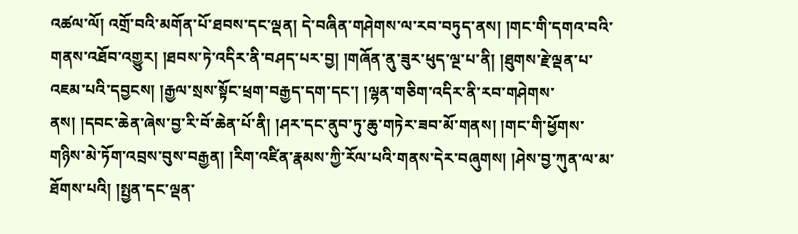འཚལ་ལོ། འགྲོ་བའི་མགོན་པོ་ཐབས་དང་ལྡན། དེ་བཞིན་གཤེགས་ལ་རབ་བཏུད་ནས། །གང་གི་དགའ་བའི་གནས་འཐོབ་འགྱུར། །ཐབས་ཏེ་འདིར་ནི་བཤད་པར་བྱ། །གཞོན་ནུ་ཟུར་ཕུད་ལྔ་པ་ནི། །ཐུགས་རྗེ་ལྡན་པ་འཇམ་པའི་དབྱངས། །རྒྱལ་སྲས་སྟོང་ཕྲག་བརྒྱད་དག་དང་། །ལྷན་གཅིག་འདིར་ནི་རབ་གཤེགས་ནས། །དབང་ཆེན་ཞེས་བྱ་རི་བོ་ཆེན་པོ་ནི། །ཤར་དང་ནུབ་ཏུ་ཆུ་གཏེར་ཟབ་མོ་གནས། །གང་གི་ཕྱོགས་གཉིས་མེ་ཏོག་འབྲས་བུས་བརྒྱན། །རིག་འཛིན་རྣམས་ཀྱི་རོལ་པའི་གནས་དེར་བཞུགས། །ཤེས་བྱ་ཀུན་ལ་མ་ཐོགས་པའི། །སྤྱན་དང་ལྡན་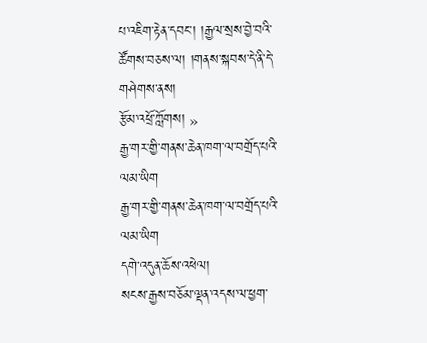པ་འཇིག་རྟེན་དབང་། །རྒྱལ་སྲས་བྱེ་བའི་ཚོགས་བཅས་ལ། །གནས་སྐབས་དེ་ནི་དེ་གཤེགས་ནས།
རྩོམ་འཕྲོ་ཀློགས། »
རྒྱ་གར་གྱི་གནས་ཆེན་ཁག་ལ་བགྲོད་པའི་ལམ་ཡིག
རྒྱ་གར་གྱི་གནས་ཆེན་ཁག་ལ་བགྲོད་པའི་ལམ་ཡིག
དགེ་འདུན་ཆོས་འཕེལ།
སངས་རྒྱས་བཅོམ་ལྡན་འདས་ལ་ཕྱག་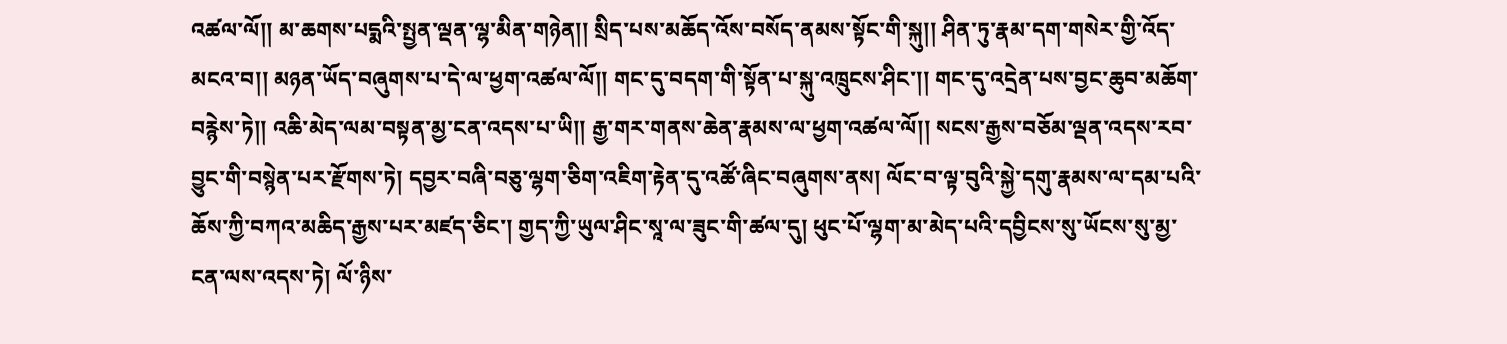འཚལ་ལོ།། མ་ཆགས་པདྨའི་སྤྱན་ལྡན་ལྷ་མིན་གཉེན།། སྲིད་པས་མཆོད་འོས་བསོད་ནམས་སྟོང་གི་སྐུ།། ཤིན་ཏུ་རྣམ་དག་གསེར་གྱི་འོད་མངའ་བ།། མཉན་ཡོད་བཞུགས་པ་དེ་ལ་ཕྱག་འཚལ་ལོ།། གང་དུ་བདག་གི་སྟོན་པ་སྐུ་འཁྲུངས་ཤིང་།། གང་དུ་འདྲེན་པས་བྱང་ཆུབ་མཆོག་བརྙེས་ཏེ།། འཆི་མེད་ལམ་བསྟན་མྱ་ངན་འདས་པ་ཡི།། རྒྱ་གར་གནས་ཆེན་རྣམས་ལ་ཕྱག་འཚལ་ལོ།། སངས་རྒྱས་བཅོམ་ལྡན་འདས་རབ་བྱུང་གི་བསྙེན་པར་རྫོགས་ཏེ། དབྱར་བཞི་བཅུ་ལྷག་ཅིག་འཇིག་རྟེན་དུ་འཚོ་ཞིང་བཞུགས་ནས། ལོང་བ་ལྟ་བུའི་སྐྱེ་དགུ་རྣམས་ལ་དམ་པའི་ཆོས་ཀྱི་བཀའ་མཆིད་རྒྱས་པར་མཛད་ཅིང་། གྱད་ཀྱི་ཡུལ་ཤིང་སཱ་ལ་ཟུང་གི་ཚལ་དུ། ཕུང་པོ་ལྷག་མ་མེད་པའི་དབྱིངས་སུ་ཡོངས་སུ་མྱ་ངན་ལས་འདས་ཏེ། ལོ་ཉིས་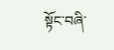སྟོང་བཞི་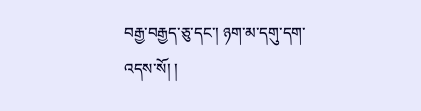བརྒྱ་བརྒྱད་ཅུ་དང་། ཉག་མ་དགུ་དག་འདས་སོ། །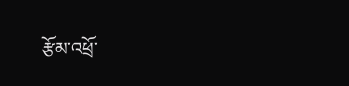རྩོམ་འཕྲོ་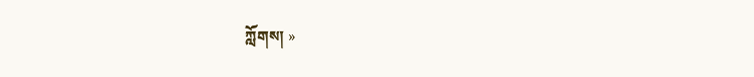ཀློགས། »